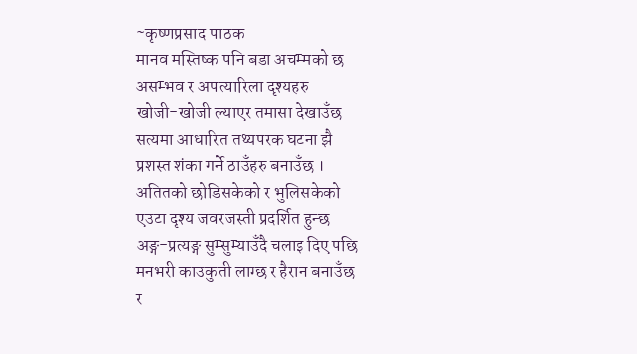~कृष्णप्रसाद पाठक
मानव मस्तिष्क पनि बडा अचम्मको छ
असम्भव र अपत्यारिला दृश्यहरु
खोजी-खोजी ल्याएर तमासा देखाउँछ
सत्यमा आधारित तथ्यपरक घटना झै
प्रशस्त शंका गर्ने ठाउँहरु बनाउँछ ।
अतितको छोडिसकेको र भुलिसकेको
एउटा दृश्य जवरजस्ती प्रदर्शित हुन्छ
अङ्ग-प्रत्यङ्ग सुम्सुम्याउँदै चलाइ दिए पछि
मनभरी काउकुती लाग्छ र हैरान बनाउँछ
र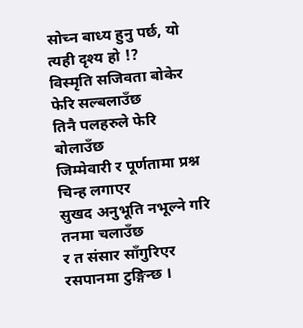सोच्न बाध्य हुनु पर्छ, यो त्यही दृश्य हो !?
विस्मृति सजिवता बोकेर फेरि सल्बलाउँछ
तिनै पलहरुले फेरि बोलाउँछ
जिम्मेवारी र पूर्णतामा प्रश्न चिन्ह लगाएर
सुखद अनुभूति नभूल्ने गरि तनमा चलाउँछ
र त संसार साँगुरिएर रसपानमा टुङ्गिन्छ ।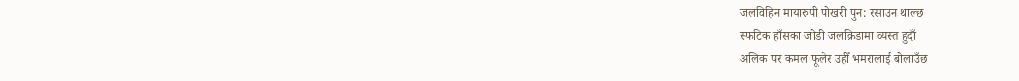जलविहिन मायारुपी पोखरी पुन: रसाउन थाल्छ
स्फटिक हाँसका जोडी जलक्रिडामा व्यस्त हुदाँ
अलिक पर कमल फूलेर उहीँ भमरालाई बोलाउँछ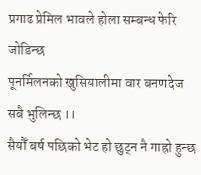प्रगाढ प्रेमिल भावले होला सम्बन्ध फेरि जोडिन्छ
पूनर्मिलनको खुसियालीमा वार बनणदेज सबै भुलिन्छ ।।
सैयौँ बर्ष पछिको भेट हो छुट्न नै गाह्रो हुन्छ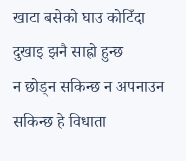खाटा बसेको घाउ कोटिँदा दुखाइ झनै साह्रो हुन्छ
न छोड्न सकिन्छ न अपनाउन सकिन्छ हे विधाता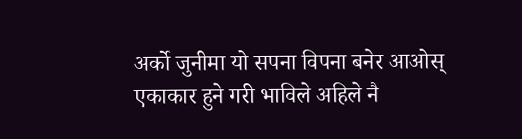अर्को जुनीमा यो सपना विपना बनेर आओस्
एकाकार हुने गरी भाविले अहिले नै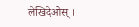लेखिदेओस् ।